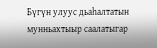Бүгүн улуус дьаһалтатын мунньахтыыр саалатыгар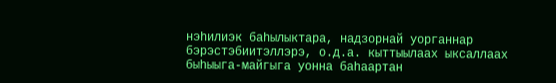нэһилиэк баһылыктара, надзорнай уорганнар бэрэстэбиитэллэрэ, о.д.а. кыттыылаах ыксаллаах быһыыга-майгыга уонна баһаартан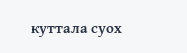куттала суох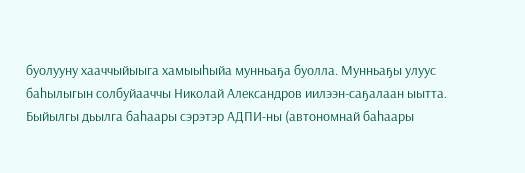буолууну хааччыйыыга хамыыһыйа мунньаҕа буолла. Мунньаҕы улуус баһылыгын солбуйааччы Николай Александров иилээн-саҕалаан ыытта. Быйылгы дьылга баһаары сэрэтэр АДПИ-ны (автономнай баһаары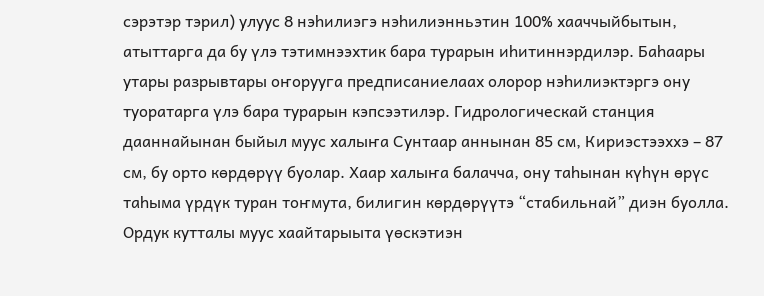сэрэтэр тэрил) улуус 8 нэһилиэгэ нэһилиэнньэтин 100% хааччыйбытын, атыттарга да бу үлэ тэтимнээхтик бара турарын иһитиннэрдилэр. Баһаары утары разрывтары оҥорууга предписаниелаах олорор нэһилиэктэргэ ону туоратарга үлэ бара турарын кэпсээтилэр. Гидрологическай станция дааннайынан быйыл муус халыҥа Сунтаар аннынан 85 см, Кириэстээххэ – 87 см, бу орто көрдөрүү буолар. Хаар халыҥа балачча, ону таһынан күһүн өрүс таһыма үрдүк туран тоҥмута, билигин көрдөрүүтэ “стабильнай” диэн буолла. Ордук кутталы муус хаайтарыыта үөскэтиэн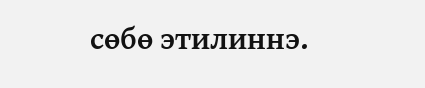сөбө этилиннэ.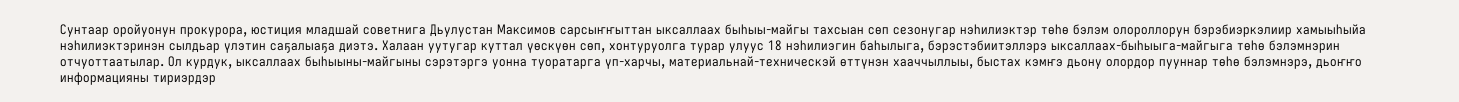Сунтаар оройуонун прокурора, юстиция младшай советнига Дьулустан Максимов сарсыҥҥыттан ыксаллаах быһыы-майгы тахсыан сөп сезонугар нэһилиэктэр төһө бэлэм олороллорун бэрэбиэркэлиир хамыыһыйа нэһилиэктэринэн сылдьар үлэтин саҕалыаҕа диэтэ. Халаан уутугар куттал үөскүөн сөп, хонтуруолга турар улуус 18 нэһилиэгин баһылыга, бэрэстэбиитэллэрэ ыксаллаах-быһыыга-майгыга төһө бэлэмнэрин отчуоттаатылар. Ол курдук, ыксаллаах быһыыны-майгыны сэрэтэргэ уонна туоратарга үп-харчы, материальнай-техническэй өттүнэн хааччыллыы, быстах кэмҥэ дьону олордор пууннар төһө бэлэмнэрэ, дьоҥҥо информацияны тириэрдэр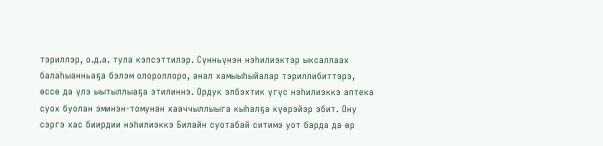тэриллэр, о.д.а. тула кэпсэттилэр. Сүнньүнэн нэһилиэктэр ыксаллаах балаһыанньаҕа бэлэм олороллоро, анал хамыыһыйалар тэриллибиттэрэ, өссө да үлэ ыытыллыаҕа этилиннэ. Ордук элбэхтик үгүс нэһилиэккэ аптека суох буолан эминэн-томунан хааччыллыыга кыһалҕа күөрэйэр эбит. Ону сэргэ хас биирдии нэһилиэккэ Билайн суотабай ситимэ уот барда да өр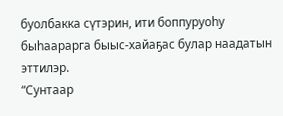буолбакка сүтэрин, ити боппуруоһу быһаарарга быыс-хайаҕас булар наадатын эттилэр.
“Сунтаар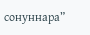сонуннара”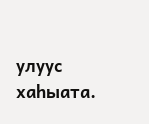улуус хаһыата.